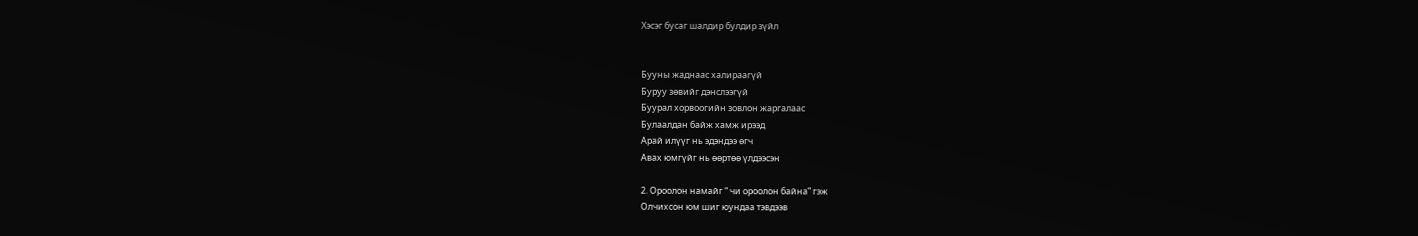Хэсэг бусаг шалдир булдир зүйл


Бууны жаднаас халираагүй
Буруу зөвийг дэнслээгүй
Буурал хорвоогийн зовлон жаргалаас
Булаалдан байж хамж ирээд
Арай илүүг нь эдэндээ өгч
Авах юмгүйг нь өөртөө үлдээсэн

2. Ороолон намайг “ чи ороолон байна” гэж
Олчихсон юм шиг юундаа тэвдээв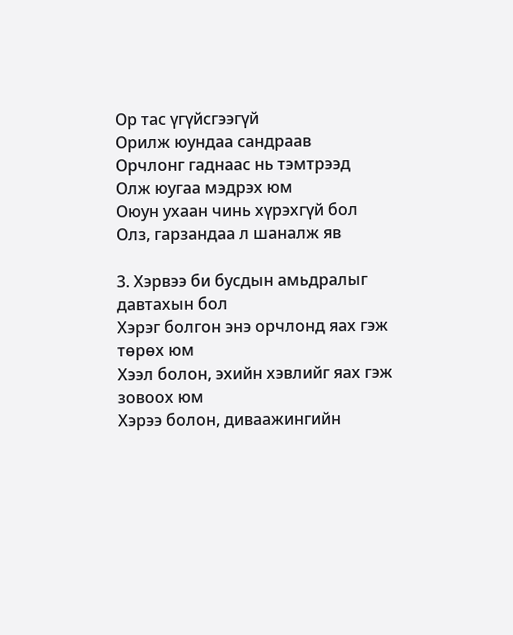Ор тас үгүйсгээгүй
Орилж юундаа сандраав
Орчлонг гаднаас нь тэмтрээд
Олж юугаа мэдрэх юм
Оюун ухаан чинь хүрэхгүй бол
Олз, гарзандаа л шаналж яв

3. Хэрвээ би бусдын амьдралыг давтахын бол
Хэрэг болгон энэ орчлонд яах гэж төрөх юм
Хээл болон, эхийн хэвлийг яах гэж зовоох юм
Хэрээ болон, диваажингийн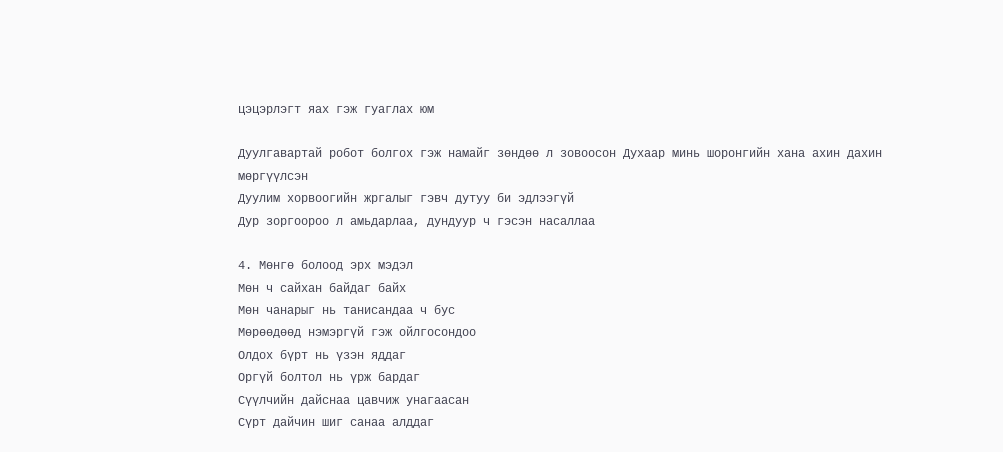цэцэрлэгт яах гэж гуаглах юм

Дуулгавартай робот болгох гэж намайг зөндөө л зовоосон Духаар минь шоронгийн хана ахин дахин мөргүүлсэн
Дуулим хорвоогийн жргалыг гэвч дутуу би эдлээгүй
Дур зоргоороо л амьдарлаа, дундуур ч гэсэн насаллаа

4. Мөнгө болоод эрх мэдэл
Мөн ч сайхан байдаг байх
Мөн чанарыг нь танисандаа ч бус
Мөрөөдөөд нэмэргүй гэж ойлгосондоо
Олдох бүрт нь үзэн яддаг
Оргүй болтол нь үрж бардаг
Сүүлчийн дайснаа цавчиж унагаасан
Сүрт дайчин шиг санаа алддаг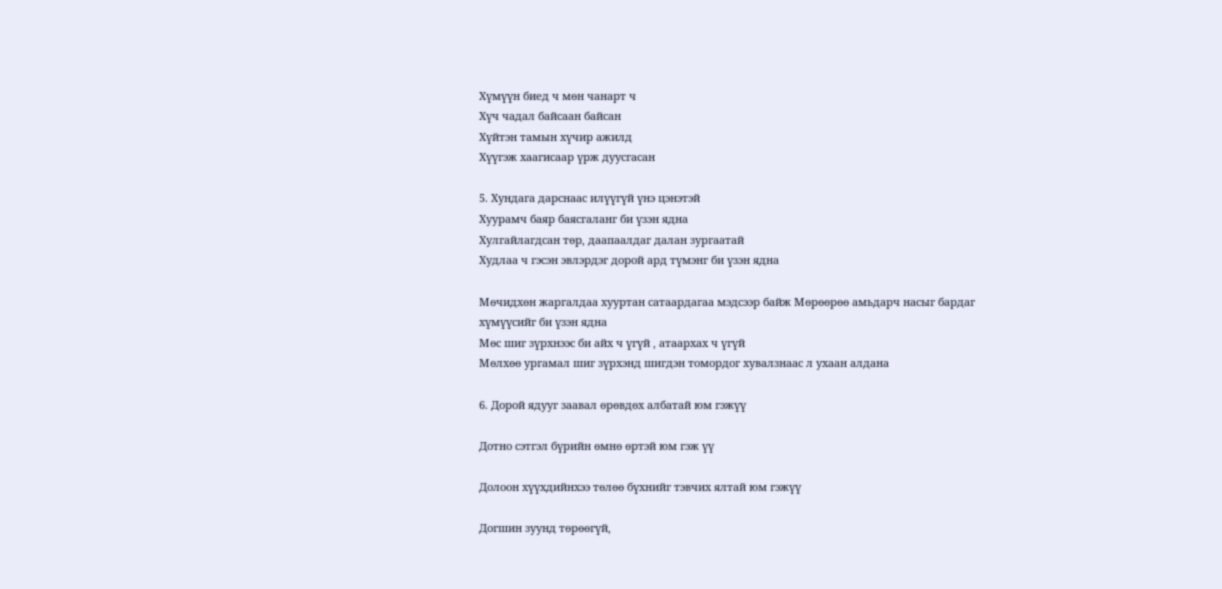Хүмүүн биед ч мөн чанарт ч
Хүч чадал байсаан байсан
Хүйтэн тамын хүчир ажилд
Хүүгэж хаагисаар үрж дуусгасан

5. Хундага дарснаас илүүгүй үнэ цэнэтэй
Хуурамч баяр баясгаланг би үзэн ядна
Хулгайлагдсан төр, даапаалдаг далан зургаатай
Худлаа ч гэсэн эвлэрдэг дорой ард түмэнг би үзэн ядна

Мөчидхөн жаргалдаа хууртан сатаардагаа мэдсээр байж Мөрөөрөө амьдарч насыг бардаг хүмүүсийг би үзэн ядна
Мөс шиг зүрхнээс би айх ч үгүй , атаархах ч үгүй
Мөлхөө ургамал шиг зүрхэнд шигдэн томордог хувалзнаас л ухаан алдана

6. Дорой ядууг заавал өрөвдөх албатай юм гэжүү

Дотно сэтгэл бүрийн өмнө өртэй юм гэж үү

Долоон хүүхдийнхээ төлөө бүхнийг тэвчих ялтай юм гэжүү

Догшин зуунд төрөөгүй,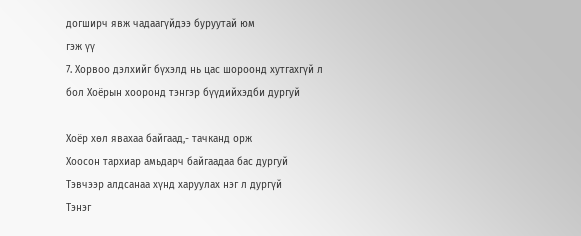догширч явж чадаагүйдээ буруутай юм
гэж үү
7. Хорвоо дэлхийг бүхэлд нь цас шороонд хутгахгүй л бол Хоёрын хооронд тэнгэр бүүдийхэдби дургуй

Хоёр хөл явахаа байгаад,- тачканд орж
Хоосон тархиар амьдарч байгаадаа бас дургуй
Тэвчээр алдсанаа хүнд харуулах нэг л дургүй
Тэнэг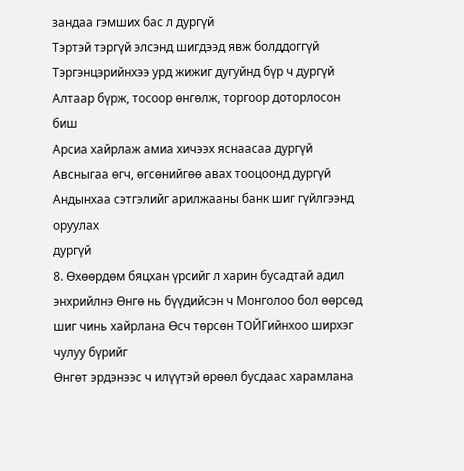зандаа гэмших бас л дургүй
Тэртэй тэргүй элсэнд шигдээд явж болддоггүй
Тэргэнцэрийнхээ урд жижиг дугуйнд бүр ч дургүй
Алтаар бүрж, тосоор өнгөлж, торгоор доторлосон биш
Арсиа хайрлаж амиа хичээх яснаасаа дургүй
Авсныгаа өгч, өгсөнийгөө авах тооцоонд дургүй
Андынхаа сэтгэлийг арилжааны банк шиг гүйлгээнд оруулах
дургүй
8. Өхөөрдөм бяцхан үрсийг л харин бусадтай адил энхрийлнэ Өнгө нь бүүдийсэн ч Монголоо бол өөрсөд шиг чинь хайрлана Өсч төрсөн ТОЙГийнхоо ширхэг чулуу бүрийг
Өнгөт эрдэнээс ч илүүтэй өрөөл бусдаас харамлана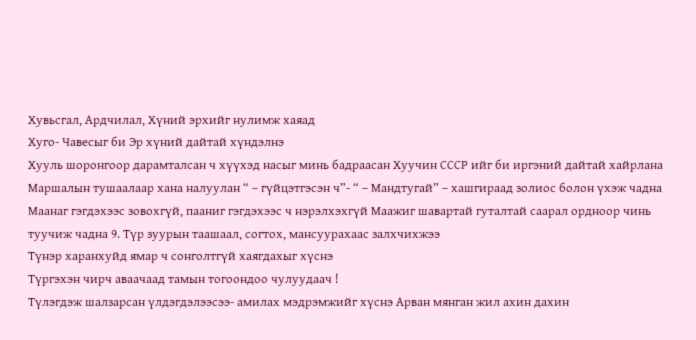Хувьсгал, Ардчилал, Хүний эрхийг нулимж хаяад
Хуго- Чавесыг би Эр хүний дайтай хүндэлнэ
Хууль шоронгоор дарамталсан ч хүүхэд насыг минь бадраасан Хуучин СССР ийг би иргэний дайтай хайрлана
Маршалын тушаалаар хана налуулан “ – гүйцэтгэсэн ч”- “ – Мандтугай” – хашгираад золиос болон үхэж чадна
Маанаг гэгдэхээс зовохгүй, пааниг гэгдэхээс ч нэрэлхэхгүй Маажиг шавартай гуталтай саарал ордноор чинь туучиж чадна 9. Түр зуурын таашаал, согтох, мансуурахаас залхчихжээ
Түнэр харанхуйд ямар ч сонголтгүй хаягдахыг хүснэ
Түргэхэн чирч аваачаад тамын тогоондоо чулуудаач !
Түлэгдэж шалзарсан үлдэгдэлээсээ- амилах мэдрэмжийг хүснэ Арван мянган жил ахин дахин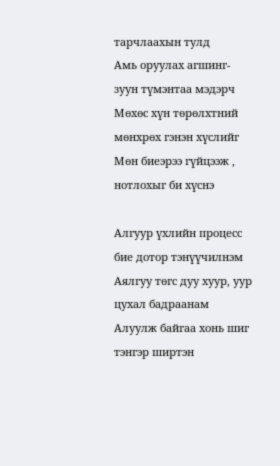тарчлаахын тулд
Амь оруулах агшинг- зуун түмэнтаа мэдэрч
Мөхөс хүн төрөлхтний мөнхрөх гэнэн хүслийг
Мөн биеэрээ гүйцээж , нотлохыг би хүснэ

Алгуур үхлийн процесс бие дотор тэнүүчилнэм
Аялгуу төгс дуу хуур, уур цухал бадраанам
Алуулж байгаа хонь шиг тэнгэр ширтэн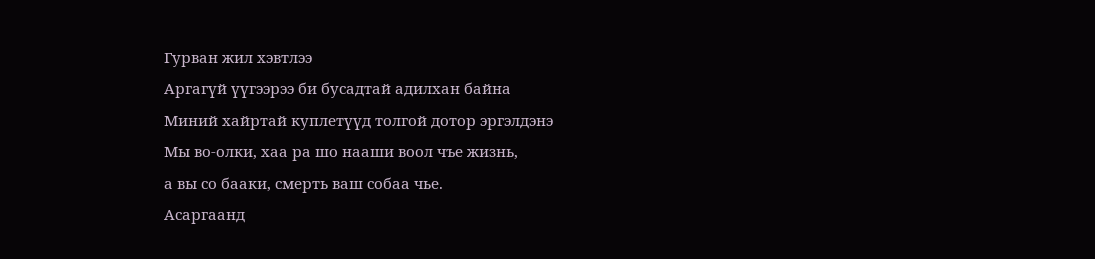Гурван жил хэвтлээ
Аргагүй үүгээрээ би бусадтай адилхан байна
Миний хайртай куплетүүд толгой дотор эргэлдэнэ
Мы во-олки, хаа ра шо нааши воол чъе жизнь,
а вы со бааки, смерть ваш собаа чье.
Асаргаанд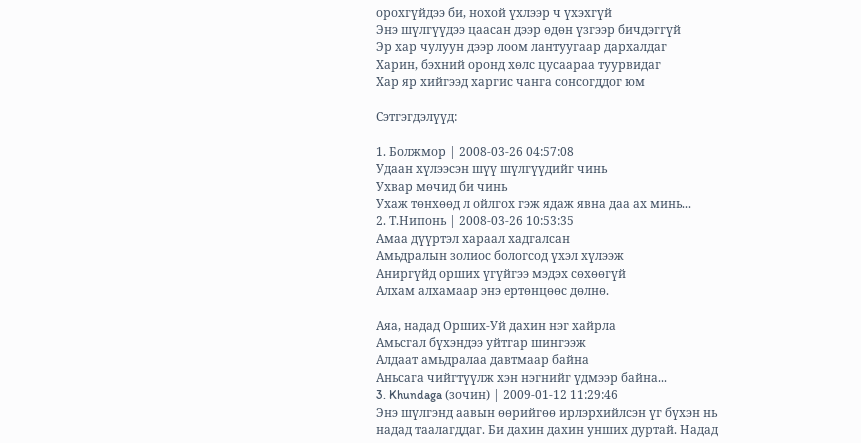орохгүйдээ би, нохой үхлээр ч үхэхгүй
Энэ шүлгүүдээ цаасан дээр өдөн үзгээр бичдэггүй
Эр хар чулуун дээр лоом лантуугаар дархалдаг
Харин, бэхний оронд хөлс цусаараа туурвидаг
Хар яр хийгээд харгис чанга сонсогддог юм

Сэтгэгдэлүүд:

1. Болжмор | 2008-03-26 04:57:08
Удаан хүлээсэн шүү шүлгүүдийг чинь
Ухвар мөчид би чинь
Ухаж төнхөөд л ойлгох гэж ядаж явна даа ах минь...
2. Т.Нипонь | 2008-03-26 10:53:35
Амаа дүүртэл хараал хадгалсан
Амьдралын золиос бологсод үхэл хүлээж
Аниргүйд орших үгүйгээ мэдэх сөхөөгүй
Алхам алхамаар энэ ертөнцөөс дөлнө.

Аяа, надад Орших-Уй дахин нэг хайрла
Амьсгал бүхэндээ уйтгар шингээж
Алдаат амьдралаа давтмаар байна
Аньсага чийгтүүлж хэн нэгнийг үдмээр байна...
3. Khundaga (зочин) | 2009-01-12 11:29:46
Энэ шүлгэнд аавын өөрийгөө ирлэрхийлсэн үг бүхэн нь надад таалагддаг. Би дахин дахин унших дуртай. Надад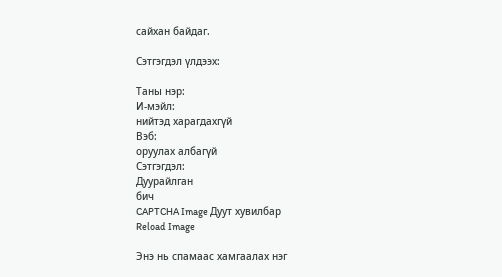сайхан байдаг.

Сэтгэгдэл үлдээх:

Таны нэр:
И-мэйл:
нийтэд харагдахгүй
Вэб:
оруулах албагүй
Сэтгэгдэл:
Дуурайлган
бич
CAPTCHA Image Дуут хувилбар
Reload Image

Энэ нь спамаас хамгаалах нэг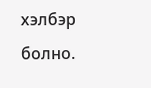хэлбэр болно.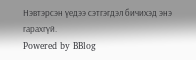Нэвтэрсэн үедээ сэтгэгдэл бичихэд энэ гарахгүй.
Powered by BBlog